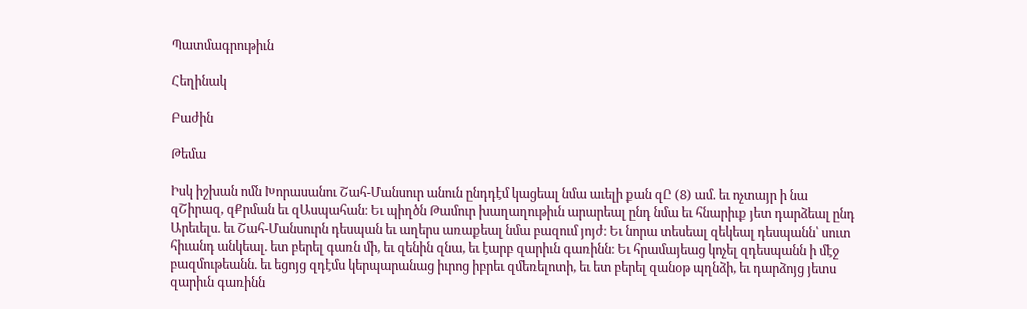Պատմագրութիւն

Հեղինակ

Բաժին

Թեմա

Իսկ իշխան ոմն Խորասանու Շահ-Մանսուր անուն ընդդէմ կացեալ նմա աւելի քան զԸ (8) ամ. եւ ոչտայր ի նա զՇիրազ, զՔրման եւ զԱսպահան։ Եւ պիղծն Թամուր խաղաղութիւն արարեալ ընդ նմա եւ հնարիւք յետ դարձեալ ընդ Արեւելս. եւ Շահ-Մանսուրն դեսպան եւ աղերս առաքեալ նմա բազում յոյժ։ Եւ նորա տեսեալ զեկեալ դեսպանն՝ սուտ հիւանդ անկեալ. ետ բերել գառն մի, եւ զենին զնա, եւ էարբ զարիւն գառինն։ Եւ հրամայեաց կոչել զդեսպանն ի մէջ բազմութեանն. եւ եցոյց զդէմս կերպարանաց իւրոց իբրեւ զմեռելոտի, եւ ետ բերել զանօթ պղնձի, եւ դարձոյց յետս զարիւն գառինն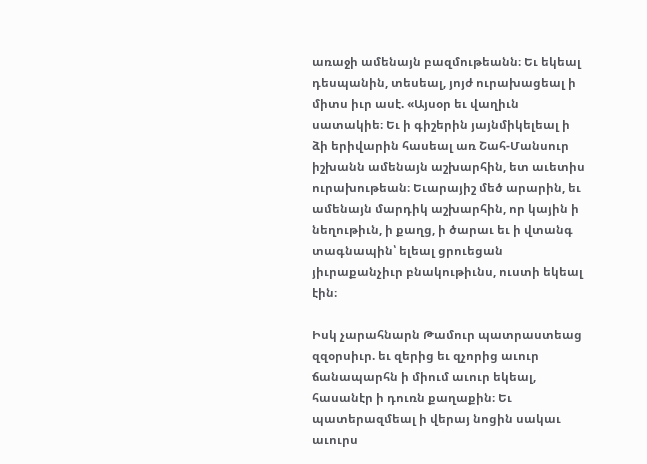առաջի ամենայն բազմութեանն։ Եւ եկեալ դեսպանին, տեսեալ, յոյժ ուրախացեալ ի միտս իւր ասէ. «Այսօր եւ վաղիւն սատակիե։ Եւ ի գիշերին յայնմիկելեալ ի ձի երիվարին հասեալ առ Շահ-Մանսուր իշխանն ամենայն աշխարհին, ետ աւետիս ուրախութեան։ Եւարայիշ մեծ արարին, եւ ամենայն մարդիկ աշխարհին, որ կային ի նեղութիւն, ի քաղց, ի ծարաւ եւ ի վտանգ տագնապին՝ ելեալ ցրուեցան յիւրաքանչիւր բնակութիւնս, ուստի եկեալ էին։

Իսկ չարահնարն Թամուր պատրաստեաց զզօրսիւր. եւ զերից եւ զչորից աւուր ճանապարհն ի միում աւուր եկեալ, հասանէր ի դուռն քաղաքին։ Եւ պատերազմեալ ի վերայ նոցին սակաւ աւուրս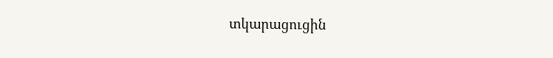տկարացուցին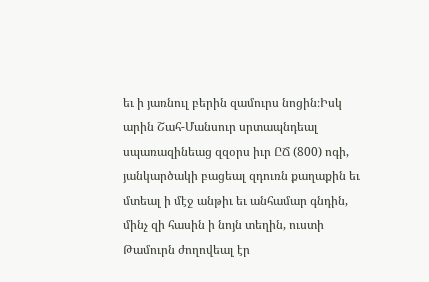եւ ի յառնուլ բերին զամուրս նոցին։Իսկ արին Շահ-Մանսուր սրտապնդեալ սպառազինեաց զզօրս իւր ԸՃ (800) ոգի, յանկարծակի բացեալ զդուռն քաղաքին եւ մտեալ ի մէջ անթիւ եւ անհամար գնդին, մինչ զի հասին ի նոյն տեղին, ուստի Թամուրն ժողովեալ էր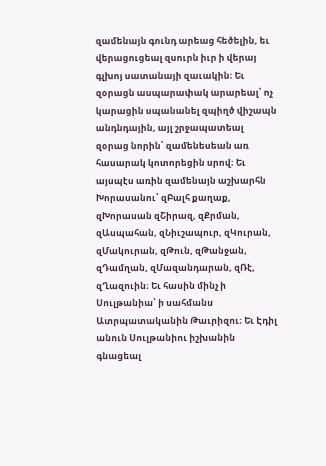զամենայն գունդ արեաց հեծելին, եւ վերացուցեալ զսուրն իւր ի վերայ գլխոյ սատանայի զաւակին։ Եւ զօրացն ասպարափակ արարեալ՝ ոչ կարացին սպանանել զպիղծ վիշապն անդնդային, այլ շրջապատեալ զօրաց նորին՝ զամենեսեան առ հասարակ կոտորեցին սրով։ Եւ այսպէս առին զամենայն աշխարհն Խորասանու՝ զԲալհ քաղաք, զԽորասան զՇիրազ, զՔրման, զԱսպահան, զՆիւշապուր, զԿուրան, զՄակուրան, զԹուն, զԹանջան, զԴամղան, զՄազանդարան, զՌէ, զՂազուին։ Եւ հասին մինչ ի Սուլթանիա՝ ի սահմանս Ատրպատականին Թաւրիզու։ Եւ Էդիլ անուն Սուլթանիու իշխանին գնացեալ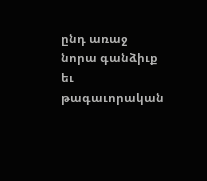ընդ առաջ նորա գանձիւք եւ թագաւորական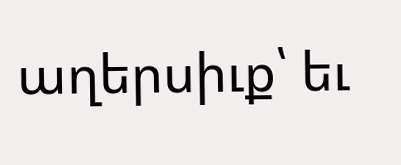աղերսիւք՝ եւ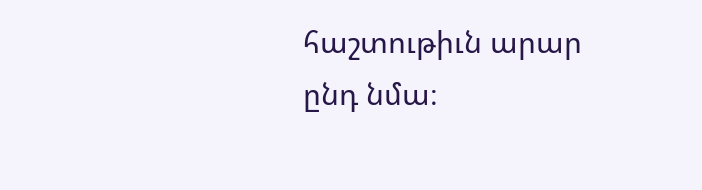հաշտութիւն արար ընդ նմա։